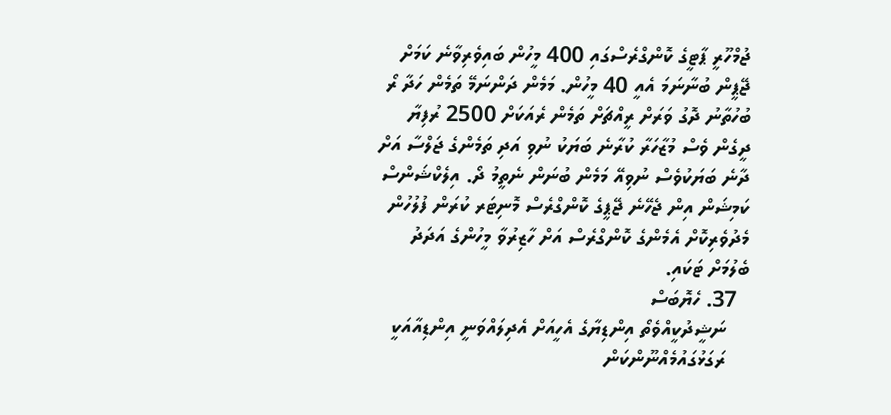ޖުމްހޫރީ ޕާޓީގެ ކޮންގްރެސްގައި 400 މީހުން ބައިވެރިވާނެ ކަމަށް ޖޭޕީން ބުނާނަމަ އެއީ 40 މީހުން. މަމެން ދަންނަމޭ ތަމެން ހަދާ ރޯ ބުހުތާނު ދޮގު ވަރަށް ރީއްޗަށް ތަމެން ރެއަކަށް 2500 ރުފިޔާ ދީގެން ވެސް މުޒާހަރާ ކުރާނެ ބަޔަކު ނުވި އަދި ތަމެންގެ ޖަލްސާ އަށް ދާނެ ބަޔަކުވެސް ނުވިއޭ މަމެން ބުނަން ނެތީމު ދޯ. އިލެކްޝަންސް ކަމިޝަން އިން ޖެހޭނެ ޖޭޕީގެ ކޮންގްރެސް މޮނިޓަރ ކުރަން ފުލުހުން މެދުވެރިކޮށް އެމެންގެ ކޮންގްރެސް އަށް ހާޒިރުވާ މީހުންގެ އަދަދު ބެލުމަށް ޓަކައި.
  37. ހެޔޮބަސް
    ނަޝީދުކީއްވެތޯ އިންޑިޔާގެ އެހީއަށް އެދިލައްވަނީ އިންޑިއާއަކީ
    ރަގަޅުގައުމެއްނޫންކަން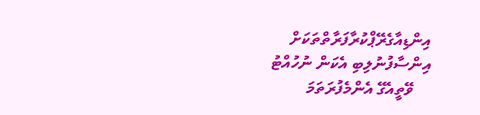އިންޑިއާގެރޭޕްކުރާފަރާތްތަކަށް އިންސާފުނުލިބި އެކަން ނުހުއްޓު
    ވޭތީއެގޭ އެންމެފުރަތަމަ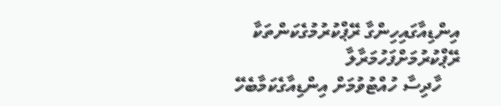އިންޑިއާގައިހިންގާ ރޭޕްކުރުމުގެކަންތަކާ ރޭޕްކުރުމަށްފަހުމަރާލާ
    ހާދިސާ ހުއްޓުވުމަށް އިންޑިއާގެކަމާބެހޭ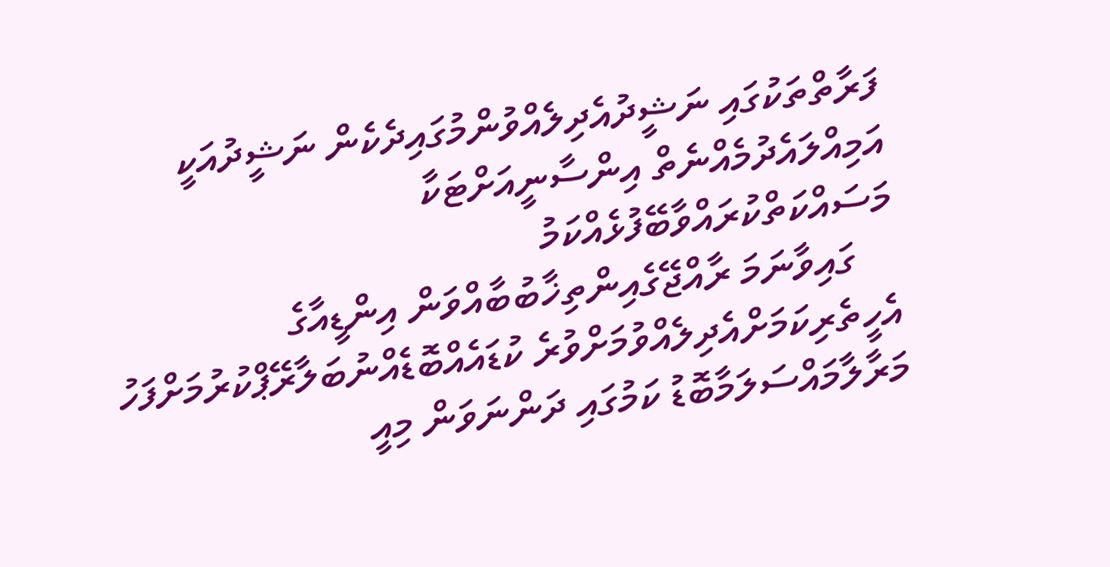ފަރާތްތަކުގައި ނަޝީދުއެދިލެއްވުންމުގައިދެކެން ނަޝީދުއަކީ އަމިއްލައެދުމެއްނެތް އިންސާނީއަށްޓަކާ މަސައްކަތްކުރައްވާބޭފުޅެއްކަމު
    ގައިވާނަމަ ރާއްޖޭގެއިންތިޚާބުބާއްވަން އިންޑީއާގެ އެހީތެރިކަމަށްއެދިލެއްވުމަށްވުރެ ކުޑައެއްބޮޑެއްނުބަލާރޭޕްކުރުމަށްފަހު މަރާލާމައްސަލަމާބޮޑު ކަމުގައި ދަންނަވަން މިއީ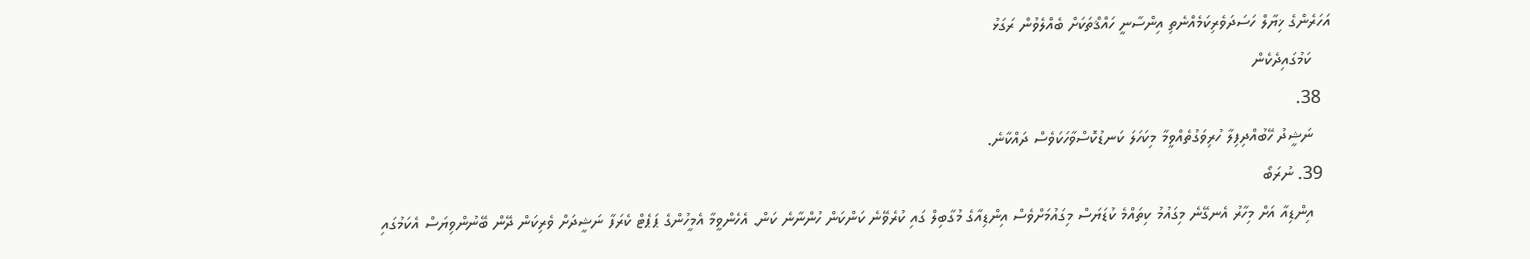އަހަރެންގެ ޚިޔާލް ހަސަދަވެރިކަމެއްނެތި އިންސާނީ ހައްޤްތަކަށް ބެއްލެވުން ރަގަޅު
    ކަމުގައިދެކެން
  38.
    ނަޝީދު ހޭބުއްދިފިލާ ހުރިވަގުތެއްވީމާ މިކަހަލަ ކަނޑުކޮސްވާހަކަވެސް ދައްކާނެ.
  39. ނުރަބޯ
    އިންޑިއާ އަށް މިހާރު އެނގޭނެ މިގައުމު ކިތައްމެ ކުޑަޔަސް މިގައުމަށްވެސް އިންޑިއާގެ މުގާބިލް ގައި ކުރެވޭނެ ކަންކަން ހުންނާނެ ކަން. އެހެންވީމާ އެމީހުންގެ ޕަޕެޓް ކެރަފާ ނަޝީދަށް ވެރިކަން ދޭން ބޭނުންވިޔަސް އެކަމުގައި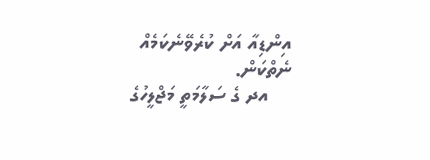އިންޑިއާ އަށް ކުރެވޭނެކަމެއް ނެތްކަން.
    އދ ގެ ސަލާމަތީ މަޖްލީހުގެ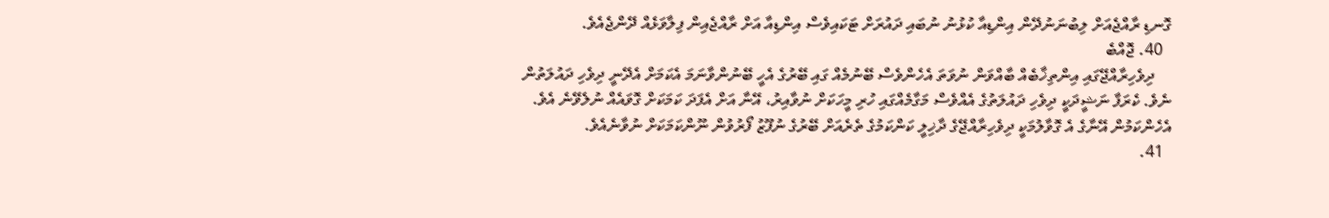ގޮނޑި ރާއްޖެއަށް ލިބުނަނުދޭން އިންޑިއާ ކުޅުނު ނުބައި ދައުރަށް ޓަކައިވެސް އިންޑިއާ އަށް ރާއްޖެއިން ފިލާވަޅެއް ދޭންޖެއެވެ.
  40. ޖޮއްބެ
    ދިވެހިރާއްޖޭގައި އިންތިޚާބެއް ބާއްވަން ނުވަތަ އެހެންވެސް ބޭނުމެއް ގައި ބޭރުގެ އެހީ ބޭނުންވާނަމަ އެކަމަށް އެދޭނީ ދިވެހި ދައުލަތުން ނެވެ. ކެރަފާ ނަޝީދަކީ ދިވެހި ދައުލަތުގެ އެއްވެސް މަގާމެއްގައި ހުރި މީހަކަށް ނުވާއިރު، އޭނާ އަށް އެފަދަ ކަމަކަށް ގޮވައެއް ނުލެވޭނެ އެވެ. އެހެންކަމުން އޭނާގެ އެ ގޮވާލުމަކީ ދިވެހިރާއްޖޭގެ ދާޚިލީ ކަންކަމުގެ ތެރެއަށް ބޭރުގެ ނުފޫޒު ފޯރުވުން ނޫންކަމަކަށް ނުވާނެއެވެ.
  41.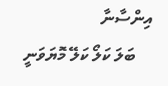އިންސާނާ
    ބަލަ ކަލޯ ކަލޭ މޮޔަވަނީ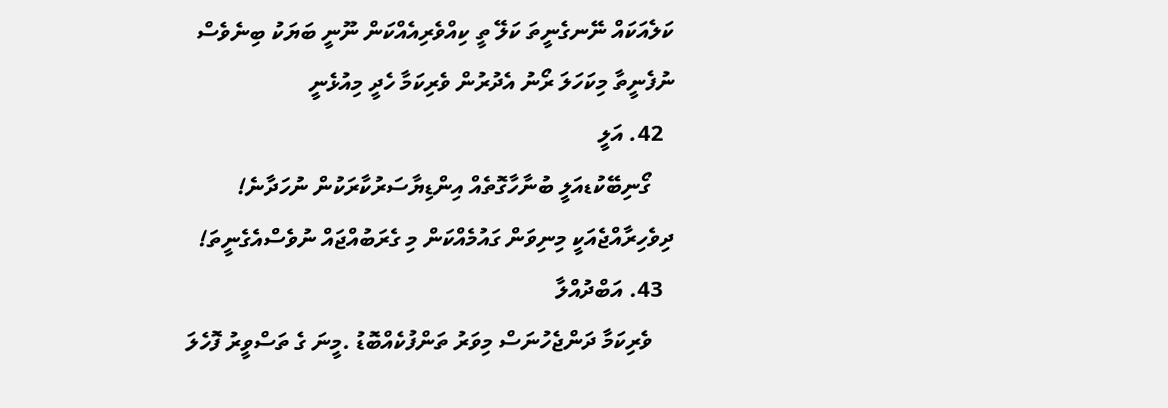ކަލެއަކައް ނޭނގެނީތަ ކަލޭ ތީ ކިއްވެރިއެއްކަން ނޫނީ ބަޔަކު ބިނެވެސް ނުފެނީތާ މިކަހަލަ ރޯނު އެދުރުން ވެރިކަމާ ހެދީ މިއުޅެނީ
  42. އަލީ
    ގޯނިބޭކުޑއަލީ ބުނާހާގޮތެއް އިންޑިޔާސަރުކާރަކުން ނުހަދާނެ! ދިވެހިރާއްޖެއަކީ މިނިވަން ގައުމެއްކަން މި ގެރަބުއްޖައް ނުވެސްއެގެނީތަ!
  43. އަބްދުއްލާ
    ވެރިކަމާ ދަންޖެހުނަސް މިވަރު ތަންފުކެއްބޮޑު .މީނަ ގެ ތަސްވީރު ފޮހެލަ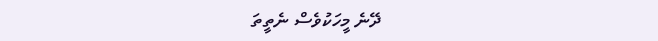ދޭނެ މީހަކުވެސް ނެތީތަ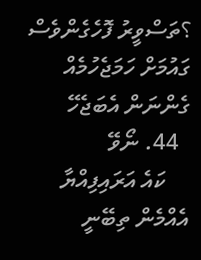؟ތަސްވީރު ފޮހެގެންވެސް ގައުމަށް ހަމަޖެހުމެއް ގެންނަން އެބަޖެހޭ
  44. ނޯވޭ
    ކައެ އަރައިފިއްޔާ އެއްމެން ތިބޭނީ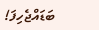ބަޑައްޖެހިފަ!